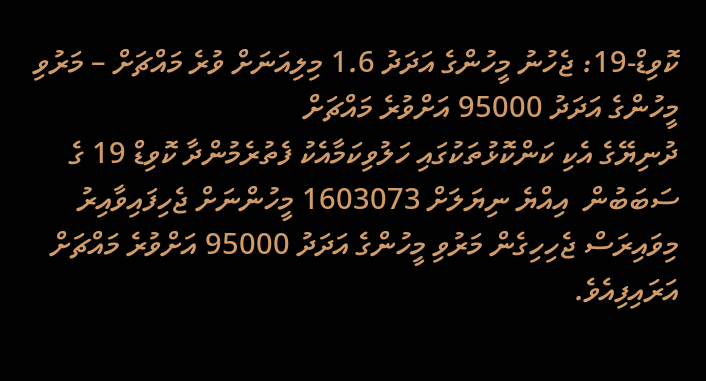ކޮވިޑް-19: ޖެހުނު މީހުންގެ އަދަދު 1.6 މިލިއަނަށް ވުރެ މައްޗަށް – މަރުވި މީހުންގެ އަދަދު 95000 އަށްވުރެ މައްޗަށް
ދުނިޔޭގެ އެކި ކަންކޮޅުތަކުގައި ހަލުވިކަމާއެކު ފެތުރެމުންދާ ކޮވިޑް 19 ގެ ސަބަބުން  އިއްޔެ ނިޔަލަށް 1603073 މީހުންނަށް ޖެހިފައިވާއިރު މިވައިރަސް ޖެހިހިގެން މަރުވި މީހުންގެ އަދަދު 95000 އަށްވުރެ މައްޗަށް އަރައިފިއެވެ.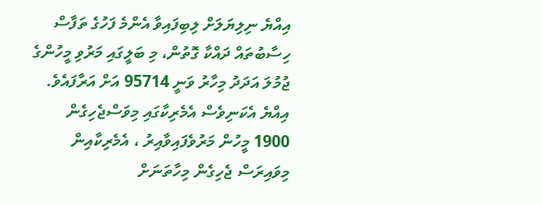އިއްޔެ ނިލިޔަލަށް ލިބިފައިވާ އެންމެ ފަހުގެ ތަފާސް ހިސާބުތައް ދައްކާ ގޮތުން، މި ބަލީގައި މަރުވި މީހުންގެ ޖުމުލަ އަދަދު މިހާރު ވަނީ 95714 އަށް އަރާފައެވެ.
އިއްޔެ އެކަނިވެސް އެމެރިކާގައި މިވަސްޖެހިގެން 1900 މީހުން މަރުވެފައިވާއިރު ، އެމެރިކާއިން މިވައިރަސް ޖެހިގެން މިހާތަނަށް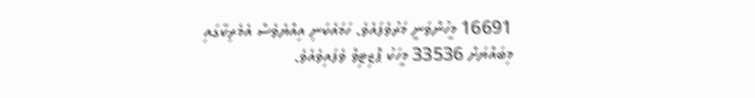16691 މީހުންވަނީ މަރުވެފައެވެ. ހަމައެކަނި އިއްޔެވެސް އެމެރިކާގައި މިބައްޔަށް 33536 މީހަކު ޕޮޒިޓިވް ވެފައިވެއެވެ.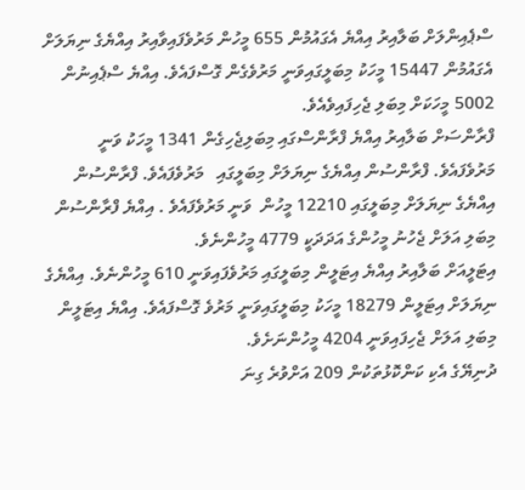ސްޕެއިންލަށް ބަލާއިރު އިއްޔެ އެގައުމުން 655 މީހުން މަރުވެފައިވާއިރު އިއްޔެގެ ނިޔަލަށް އެގައުމުން 15447 މީހަކު މިބަލީގައިވަނީ މަރުވެގެން ގޮސްފައެވެ. އިއްޔެ ސްޕެއިނުން 5002 މީހަކަށް މިބަލި ޖެހިފައިވެއެވެ.
ފްރާންސަށް ބަލާއިރު އިއްޔެ ފްރާންސްގައި މިބަލިޖެހިގެން 1341 މީހަކު ވަނީ މަރުވެފައެވެ. ފްރާންސުން އިއްޔެގެ ނިޔަލަށް މިބަލީގައި   މަރުވެފައެވެ. ފްރާންސުން އިއްޔެގެ ނިޔަލަށް މިބަލީގައި 12210 މީހުން  ވަނީ މަރުވެފައެވެ . އިއްޔެ ފްރާންސުން މިބަލި އަލަށް ޖެހުނު މީހުންގެ އަދަދަކީ 4779 މީހުންނެވެ.
އިޓަލީއަށް ބަލާއިރު އިއްޔެ އިޓަލީން މިބަލީގައި މަރުވެފައިވަނީ 610 މީހުންނެވެ. އިއްޔެގެ ނިޔަލަށް އިޓަލީން 18279 މީހަކު މިބަލީގައިވަނީ މަރުވެ ގޮސްފައެވެ. އިއްޔެ އިޓަލީން މިބަލި އަލަށް ޖެހިފައިވަނީ 4204 މީހުންނަށެވެ.
ދުނިޔޭގެ އެކި ކަންކޮޅުތަކުން 209 އަށްވުރެ ގިނަ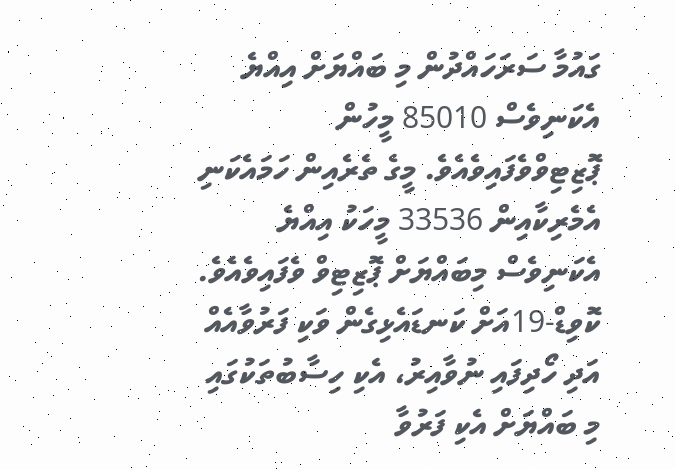ގައުމާ ސަރަހައްދުން މި ބައްޔަށް އިއްޔެ އެކަނިވެސް 85010 މީހުން ޕޮޒިޓިވްވެފައިވެއެވެ. މީގެ ތެރެއިން ހަމައެކަނި އެމެރިކާއިން 33536 މީހަކު އިއްޔެ އެކަނިވެސް މިބައްޔަށް ޕޮޒިޓިވް ވެފައިވެއެވެ.
ކޮވިޑް-19އަށް ކަނޑައެޅިގެން ވަކި ފަރުވާއެއް އަދި ހޯދިފައި ނުވާއިރު، އެކި ހިސާބުތަކުގައި މި ބައްޔަށް އެކި ފަރުވާ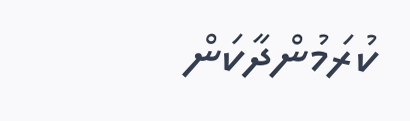ކުރަމުންދާކަން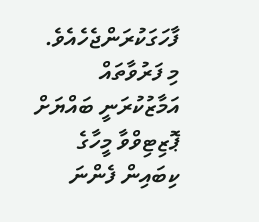ފާހަގަކުރަންޖެހެއެވެ. މި ފަރުވާތައް އަމާޒުކުރަނީ ބައްޔަށް ޕޮޒިޓިވްވާ މީހާގެ ކިބައިން ފެންނަ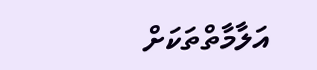އަލާމާތްތަކަށް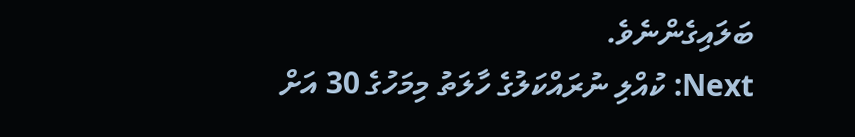ބަލައިގެންނެވެ.
Next: ކުއްލި ނުރައްކަލުގެ ހާލަތު މިމަހުގެ 30 އަށް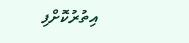އިތުރުކޮށްފި